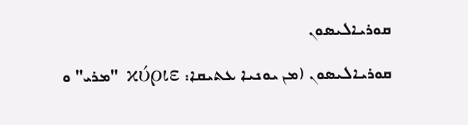ܩܘܪܝܐܠܝܣܘܢ
ܩܘܪܝܐܠܝܣܘܢ (ܡܢ ܝܘܢܝܐ ܥܬܝܩܐ: κύριε "ܡܪܝ" ܘ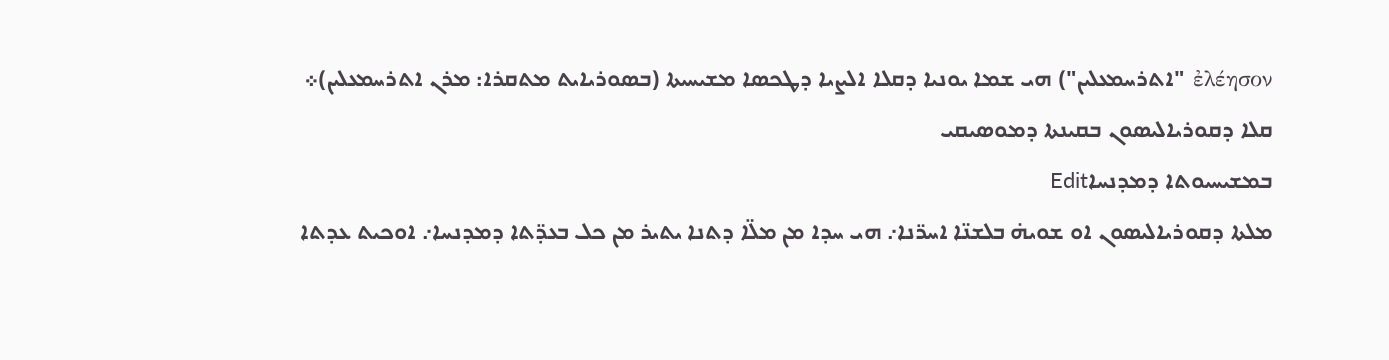ἐλέησον "ܐܬܪܚܡܥܠܝܢ") ܗܝ ܫܡܐ ܝܘܢܝܐ ܕܩܠܐ ܐܠܨܝܐ ܕܛܟܣܐ ܡܫܝܚܝܬܐ (ܒܣܘܪܝܐܝܬ ܡܬܩܪܐ: ܡܪܢ ܐܬܪܚܡܥܠܝܢ)܀
ܩܠܐ ܕܩܘܪܝܐܠܝܣܘܢ ܒܩܝܢܬܐ ܕܡܘܣܝܩܝ
ܒܡܫܝܚܝܘܬܐ ܕܡܕܢܚܐEdit
ܡܠܬܐ ܕܩܘܪܝܐܠܝܣܘܢ ܐܘ ܫܘܝܗ̇ ܒܠܫܢ̈ܐ ܐܚܪ̈ܢܐ܇ ܗܝ ܚܕܐ ܡܢ ܡܠ̈ܐ ܕܬܢܐ ܝܬܝܪ ܡܢ ܟܠ ܒܥܕ̈ܬܐ ܕܡܕܢܚܐ܇ ܐܘܟܝܬ ܥܕܬܐ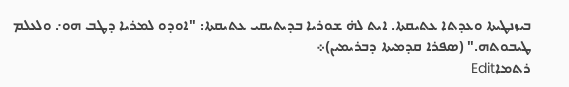ܒܝܙܢܛܝܬܐ ܘܥܕܬܐ ܥܬܝܩܬܐ. ܐܝܬ ܠܗ̇ ܫܘܪܝܐ ܒܕܝܬܝܩܝ ܥܬܝܩܬܐ: "ܐܘܕܘ ܠܡܪܝܐ ܕܛܒ ܗܘ܇ ܘܠܥܠܡ ܛܝܒܘܬܗ." (ܣܦܪܐ ܩܕܡܝܬܐ ܕܒܪܝܡܝܢ)܀
ܪܬܡܐEdit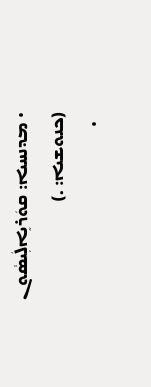• ܡܕܢܚܝܐ: ܩܘܿܪܝܸܐܠܲܝܣܵܘܢ (ܟܢܘܫܝܐ: .)
  •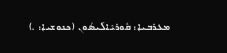ܡܥܪܒܝܐ: ܩܽܘܪܝܶܐܠܰܝܣܳܘܢ (ܟܢܘܫܝܐ: .)